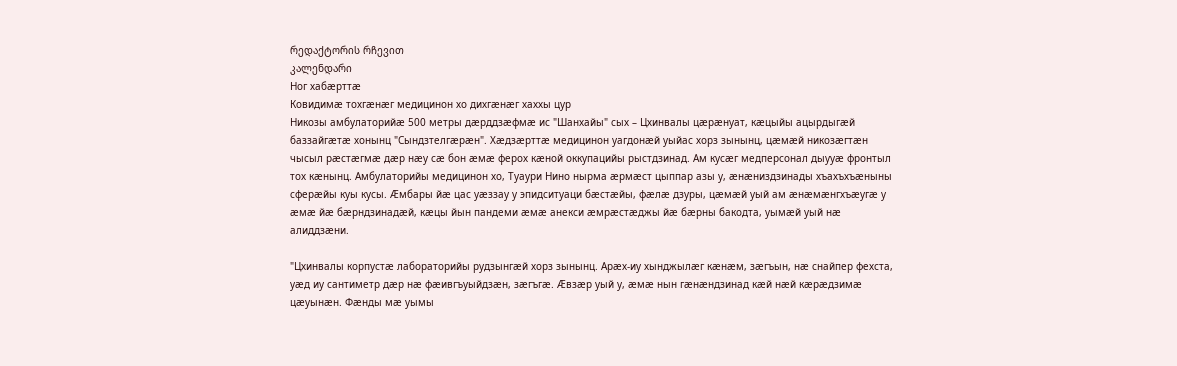რედაქტორის რჩევით
კალენდარი
Ног хабæрттæ
Ковидимæ тохгæнæг медицинон хо дихгæнæг хаххы цур
Никозы амбулаторийæ 500 метры дæрддзæфмæ ис "Шанхайы" сых – Цхинвалы цæрæнуат, кæцыйы ацырдыгæй баззайгæтæ хонынц "Сындзтелгæрæн". Хæдзæрттæ медицинон уагдонæй уыйас хорз зынынц, цæмæй никозæгтæн чысыл рæстæгмæ дæр нæу сæ бон æмæ ферох кæной оккупацийы рыстдзинад. Ам кусæг медперсонал дыууæ фронтыл тох кæнынц. Амбулаторийы медицинон хо, Туаури Нино нырма æрмæст цыппар азы у, æнæниздзинады хъахъхъæныны сферæйы куы кусы. Æмбары йæ цас уæззау у эпидситуаци бæстæйы, фæлæ дзуры, цæмæй уый ам æнæмæнгхъæугæ у æмæ йæ бæрндзинадæй, кæцы йын пандеми æмæ анекси æмрæстæджы йæ бæрны бакодта, уымæй уый нæ алиддзæни.

"Цхинвалы корпустæ лабораторийы рудзынгæй хорз зынынц. Арæх-иу хынджылæг кæнæм, зæгъын, нæ снайпер фехста, уæд иу сантиметр дæр нæ фæивгъуыйдзæн, зæгъгæ. Æвзæр уый у, æмæ нын гæнæндзинад кæй нæй кæрæдзимæ цæуынæн. Фæнды мæ уымы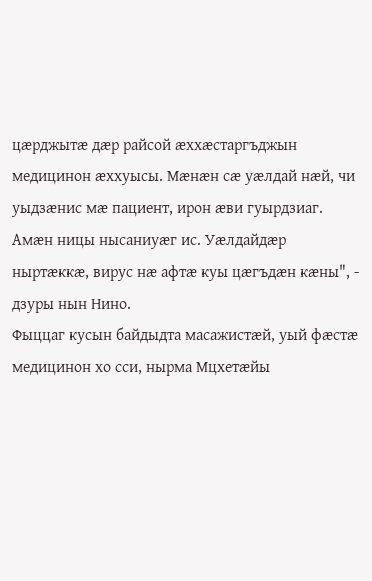цæрджытæ дæр райсой æххæстаргъджын медицинон æххуысы. Мæнæн сæ уæлдай нæй, чи уыдзæнис мæ пациент, ирон æви гуырдзиаг. Амæн ницы нысаниуæг ис. Уæлдайдæр ныртæккæ, вирус нæ афтæ куы цæгъдæн кæны", - дзуры нын Нино.
Фыццаг кусын байдыдта масажистæй, уый фæстæ медицинон хо сси, нырма Мцхетæйы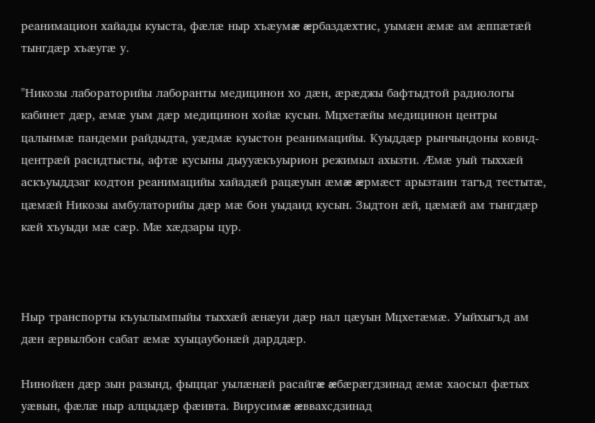реанимацион хайады куыста, фæлæ ныр хъæумæ æрбаздæхтис, уымæн æмæ ам æппæтæй тынгдæр хъæугæ у.

"Никозы лабораторийы лаборанты медицинон хо дæн, æрæджы бафтыдтой радиологы кабинет дæр, æмæ уым дæр медицинон хойæ кусын. Мцхетæйы медицинон центры цалынмæ пандеми райдыдта, уæдмæ куыстон реанимацийы. Куыддæр рынчындоны ковид-центрæй расидтысты, афтæ кусыны дыууæкъуырион режимыл ахызти. Æмæ уый тыххæй аскъуыддзаг кодтон реанимацийы хайадæй рацæуын æмæ æрмæст арызтаин тагъд тестытæ, цæмæй Никозы амбулаторийы дæр мæ бон уыдаид кусын. Зыдтон æй, цæмæй ам тынгдæр кæй хъуыди мæ сæр. Мæ хæдзары цур.



Ныр транспорты къуылымпыйы тыххæй æнæуи дæр нал цæуын Мцхетæмæ. Уыйхыгъд ам дæн æрвылбон сабат æмæ хуыцаубонæй дарддæр.

Нинойæн дæр зын разынд, фыццаг уылæнæй расайгæ æбæрæгдзинад æмæ хаосыл фæтых уæвын, фæлæ ныр алцыдæр фæивта. Вирусимæ æввахсдзинад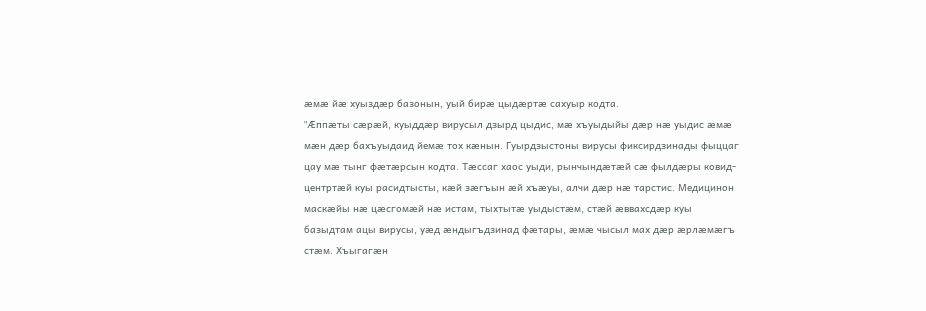æмæ йæ хуыздæр базонын, уый бирæ цыдæртæ сахуыр кодта.
"Æппæты сæрæй, куыддæр вирусыл дзырд цыдис, мæ хъуыдыйы дæр нæ уыдис æмæ мæн дæр бахъуыдаид йемæ тох кæнын. Гуырдзыстоны вирусы фиксирдзинады фыццаг цау мæ тынг фæтæрсын кодта. Тæссаг хаос уыди, рынчындæтæй сæ фылдæры ковид-центртæй куы расидтысты, кæй зæгъын æй хъæуы, алчи дæр нæ тарстис. Медицинон маскæйы нæ цæсгомæй нæ истам, тыхтытæ уыдыстæм, стæй æввахсдæр куы базыдтам ацы вирусы, уæд æндыгъдзинад фæтары, æмæ чысыл мах дæр æрлæмæгъ стæм. Хъыгагæн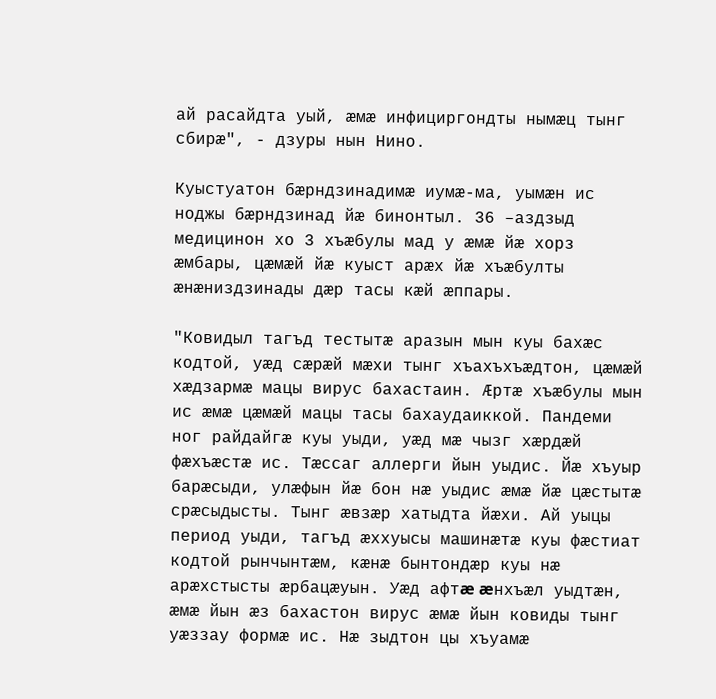ай расайдта уый, æмæ инфициргондты нымæц тынг сбирæ", - дзуры нын Нино.

Куыстуатон бæрндзинадимæ иумæ-ма, уымæн ис ноджы бæрндзинад йæ бинонтыл. 36 –аздзыд медицинон хо 3 хъæбулы мад у æмæ йæ хорз æмбары, цæмæй йæ куыст арæх йæ хъæбулты æнæниздзинады дæр тасы кæй æппары.

"Ковидыл тагъд тестытæ аразын мын куы бахæс кодтой, уæд сæрæй мæхи тынг хъахъхъæдтон, цæмæй хæдзармæ мацы вирус бахастаин. Æртæ хъæбулы мын ис æмæ цæмæй мацы тасы бахаудаиккой. Пандеми ног райдайгæ куы уыди, уæд мæ чызг хæрдæй фæхъæстæ ис. Тæссаг аллерги йын уыдис. Йæ хъуыр барæсыди, улæфын йæ бон нæ уыдис æмæ йæ цæстытæ срæсыдысты. Тынг æвзæр хатыдта йæхи. Ай уыцы период уыди, тагъд æххуысы машинæтæ куы фæстиат кодтой рынчынтæм, кæнæ бынтондæр куы нæ арæхстысты æрбацæуын. Уæд афтæ æнхъæл уыдтæн, æмæ йын æз бахастон вирус æмæ йын ковиды тынг уæззау формæ ис. Нæ зыдтон цы хъуамæ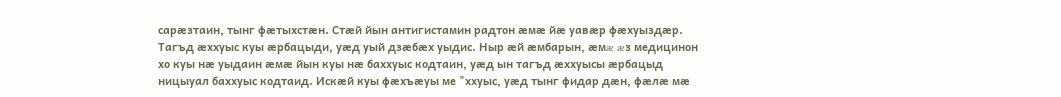сарæзтаин, тынг фæтыхстæн. Стæй йын антигистамин радтон æмæ йæ уавæр фæхуыздæр. Тагъд æххуыс куы æрбацыди, уæд уый дзæбæх уыдис. Ныр æй æмбарын, æмæ æз медицинон хо куы нæ уыдаин æмæ йын куы нæ баххуыс кодтаин, уæд ын тагъд æххуысы æрбацыд ницыуал баххуыс кодтаид. Искæй куы фæхъæуы ме "ххуыс, уæд тынг фидар дæн, фæлæ мæ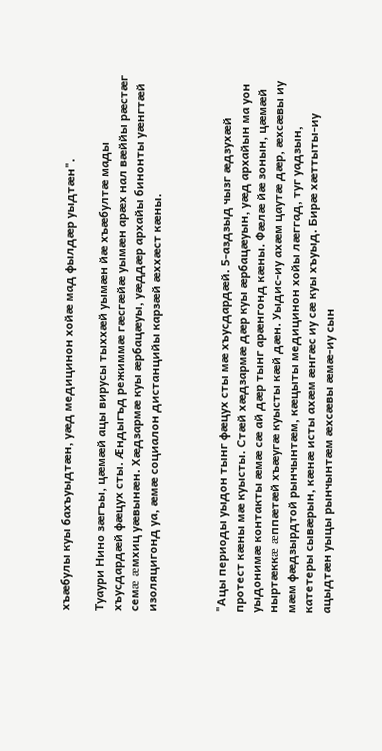хъæбулы куы бахъуыдтæн, уæд медицинон хойæ мад фылдæр уыдтæн".

Туаури Нино зæгъы, цæмæй ацы вирусы тыххæй уымæн йæ хъæбултæ мады хъусдардæй фæцух сты. Æндыгъд режиммæ гæсгæйæ уымæн арæх нал вæййы рæстæг семæ æмхиц уæвынæн. Хæдзармæ куы æрбацæуы, уæддæр архайы бинонты уæнгтæй изоляцигонд уа, æмæ социалон дистанцийы карзæй æххæст кæны.



"Ацы периоды уыдон тынг фæцух сты мæ хъусдардæй. 5-аздзыд чызг æдзухæй протест кæны мæ куысты. Стæй хæдзармæ дæр куы æрбацæуын, уæд архайын ма уон уыдонимæ контакты æмæ сæ ай дæр тынг арæнгонд кæны. Фæлæ йæ зонын, цæмæй ныртæккæ æппæтæй хъæугæ куысты кæй дæн. Уыдис-иу ахæм цаутæ дæр, æхсæвы иу мæм фæдзырдтой рынчынтæм, кæцыты медицинон хойы лæггад, туг уадзын, катетеры сывæрын, кæнæ исты ахæм æнгæс иу сæ куы хъуыд. Бирæ хæттыты-иу ацыдтæн уыцы рынчынтæм æхсæвы æмæ-иу сын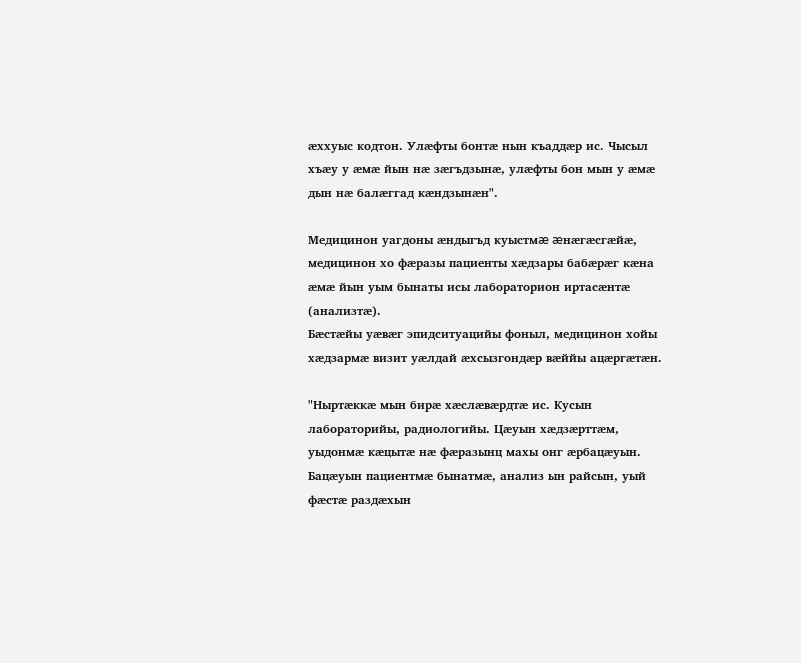æххуыс кодтон. Улæфты бонтæ нын къаддæр ис. Чысыл хъæу у æмæ йын нæ зæгъдзынæ, улæфты бон мын у æмæ дын нæ балæггад кæндзынæн".

Медицинон уагдоны æндыгъд куыстмæ æнæгæсгæйæ, медицинон хо фæразы пациенты хæдзары бабæрæг кæна æмæ йын уым бынаты исы лабораторион иртасæнтæ (анализтæ).
Бæстæйы уæвæг эпидситуацийы фоныл, медицинон хойы хæдзармæ визит уæлдай æхсызгондæр вæййы ацæргæтæн.

"Ныртæккæ мын бирæ хæслæвæрдтæ ис. Кусын лабораторийы, радиологийы. Цæуын хæдзæрттæм, уыдонмæ кæцытæ нæ фæразынц махы онг æрбацæуын. Бацæуын пациентмæ бынатмæ, анализ ын райсын, уый фæстæ раздæхын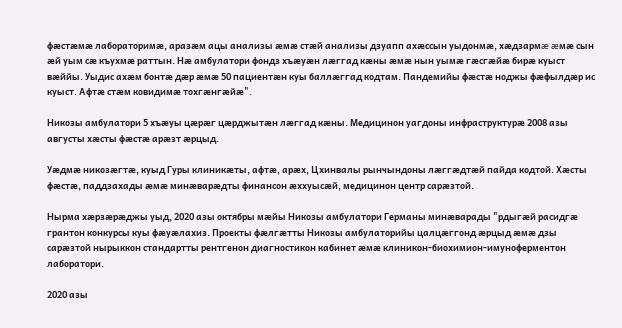фæстæмæ лабораторимæ, аразæм ацы анализы æмæ стæй анализы дзуапп ахæссын уыдонмæ, хæдзармæ æмæ сын æй уым сæ къухмæ раттын. Нæ амбулатори фондз хъæуæн лæггад кæны æмæ нын уымæ гæсгæйæ бирæ куыст вæййы. Уыдис ахæм бонтæ дæр æмæ 50 пациентæн куы баллæггад кодтам. Пандемийы фæстæ ноджы фæфылдæр ис куыст. Афтæ стæм ковидимæ тохгæнгæйæ".

Никозы амбулатори 5 хъæуы цæрæг цæрджытæн лæггад кæны. Медицинон уагдоны инфраструктурæ 2008 азы августы хæсты фæстæ арæзт æрцыд.

Уæдмæ никозæгтæ, куыд Гуры клиникæты, афтæ, арæх, Цхинвалы рынчындоны лæггæдтæй пайда кодтой. Хæсты фæстæ, паддзахады æмæ минæварæдты финансон æххуысæй, медицинон центр сарæзтой.

Нырма хæрзæрæджы уыд, 2020 азы октябры мæйы Никозы амбулатори Германы минæварады "рдыгæй расидгæ грантон конкурсы куы фæуæлахиз. Проекты фæлгæтты Никозы амбулаторийы цалцæггонд æрцыд æмæ дзы сарæзтой нырыккон стандартты рентгенон диагностикон кабинет æмæ клиникон-биохимион-имуноферментон лаборатори.

2020 азы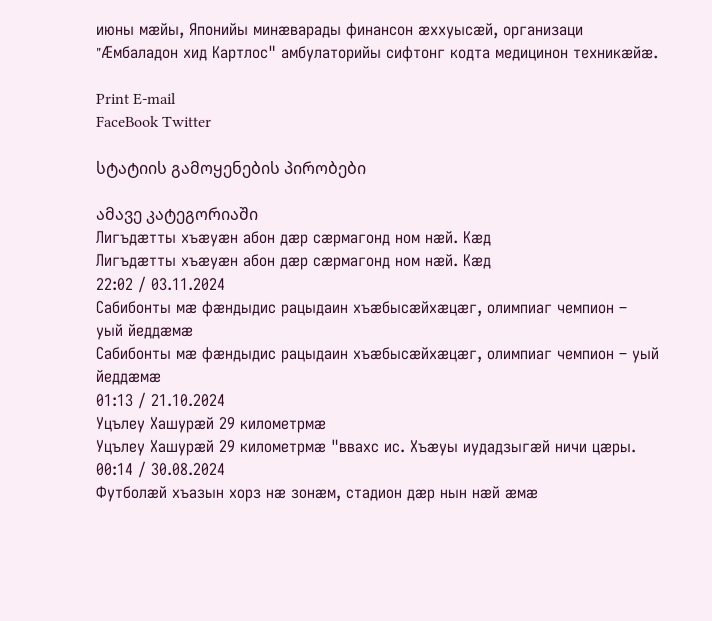июны мæйы, Японийы минæварады финансон æххуысæй, организаци "Æмбаладон хид Картлос" амбулаторийы сифтонг кодта медицинон техникæйæ.

Print E-mail
FaceBook Twitter

სტატიის გამოყენების პირობები

ამავე კატეგორიაში
Лигъдæтты хъæуæн абон дæр сæрмагонд ном нæй. Кæд
Лигъдæтты хъæуæн абон дæр сæрмагонд ном нæй. Кæд
22:02 / 03.11.2024
Сабибонты мæ фæндыдис рацыдаин хъæбысæйхæцæг, олимпиаг чемпион –
уый йеддæмæ
Сабибонты мæ фæндыдис рацыдаин хъæбысæйхæцæг, олимпиаг чемпион – уый йеддæмæ
01:13 / 21.10.2024
Уцълеу Хашурæй 29 километрмæ
Уцълеу Хашурæй 29 километрмæ "ввахс ис. Хъæуы иудадзыгæй ничи цæры.
00:14 / 30.08.2024
Футболæй хъазын хорз нæ зонæм, стадион дæр нын нæй æмæ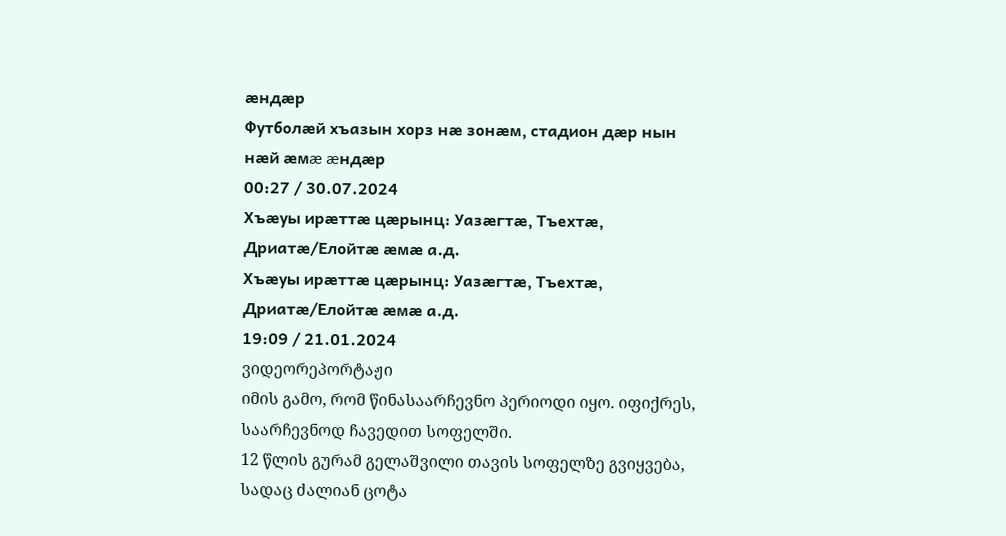æндæр
Футболæй хъазын хорз нæ зонæм, стадион дæр нын нæй æмæ æндæр
00:27 / 30.07.2024
Хъӕуы ирӕттӕ цӕрынц: Уазӕгтӕ, Тъехтӕ, Дриатӕ/Елойтӕ ӕмӕ а.д.
Хъӕуы ирӕттӕ цӕрынц: Уазӕгтӕ, Тъехтӕ, Дриатӕ/Елойтӕ ӕмӕ а.д.
19:09 / 21.01.2024
ვიდეორეპორტაჟი
იმის გამო, რომ წინასაარჩევნო პერიოდი იყო. იფიქრეს, საარჩევნოდ ჩავედით სოფელში.
12 წლის გურამ გელაშვილი თავის სოფელზე გვიყვება, სადაც ძალიან ცოტა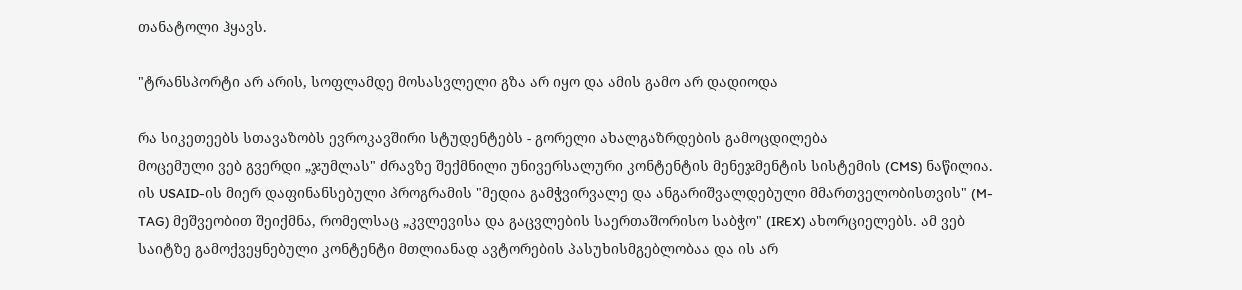თანატოლი ჰყავს.

"ტრანსპორტი არ არის, სოფლამდე მოსასვლელი გზა არ იყო და ამის გამო არ დადიოდა

რა სიკეთეებს სთავაზობს ევროკავშირი სტუდენტებს - გორელი ახალგაზრდების გამოცდილება
მოცემული ვებ გვერდი „ჯუმლას" ძრავზე შექმნილი უნივერსალური კონტენტის მენეჯმენტის სისტემის (CMS) ნაწილია. ის USAID-ის მიერ დაფინანსებული პროგრამის "მედია გამჭვირვალე და ანგარიშვალდებული მმართველობისთვის" (M-TAG) მეშვეობით შეიქმნა, რომელსაც „კვლევისა და გაცვლების საერთაშორისო საბჭო" (IREX) ახორციელებს. ამ ვებ საიტზე გამოქვეყნებული კონტენტი მთლიანად ავტორების პასუხისმგებლობაა და ის არ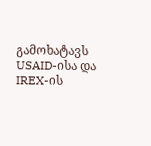გამოხატავს USAID-ისა და IREX-ის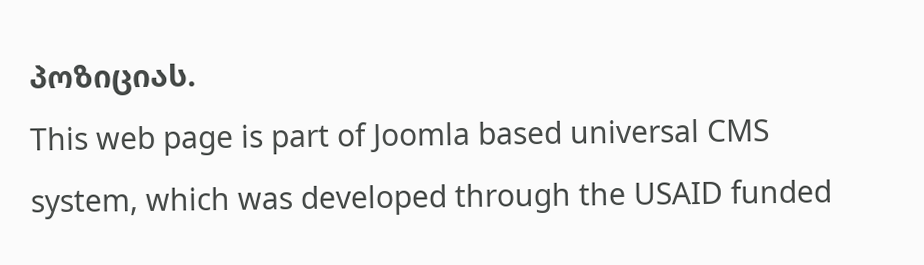პოზიციას.
This web page is part of Joomla based universal CMS system, which was developed through the USAID funded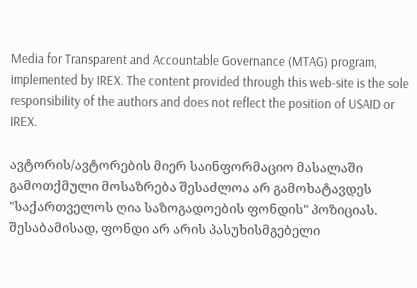Media for Transparent and Accountable Governance (MTAG) program, implemented by IREX. The content provided through this web-site is the sole responsibility of the authors and does not reflect the position of USAID or IREX.

ავტორის/ავტორების მიერ საინფორმაციო მასალაში გამოთქმული მოსაზრება შესაძლოა არ გამოხატავდეს "საქართველოს ღია საზოგადოების ფონდის" პოზიციას. შესაბამისად, ფონდი არ არის პასუხისმგებელი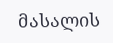მასალის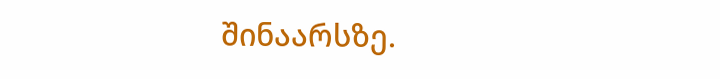შინაარსზე.